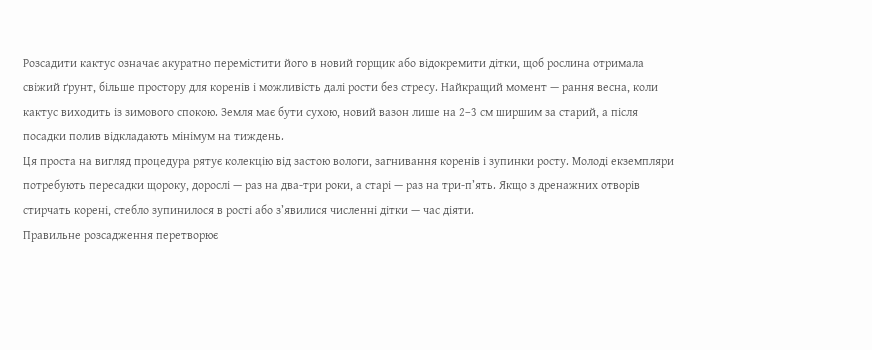Розсадити кактус означає акуратно перемістити його в новий горщик або відокремити дітки, щоб рослина отримала свіжий ґрунт, більше простору для коренів і можливість далі рости без стресу. Найкращий момент — рання весна, коли кактус виходить із зимового спокою. Земля має бути сухою, новий вазон лише на 2–3 см ширшим за старий, а після посадки полив відкладають мінімум на тиждень.
Ця проста на вигляд процедура рятує колекцію від застою вологи, загнивання коренів і зупинки росту. Молоді екземпляри потребують пересадки щороку, дорослі — раз на два-три роки, а старі — раз на три-п’ять. Якщо з дренажних отворів стирчать корені, стебло зупинилося в рості або з’явилися численні дітки — час діяти.
Правильне розсадження перетворює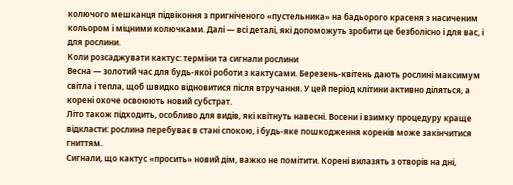колючого мешканця підвіконня з пригніченого «пустельника» на бадьорого красеня з насиченим кольором і міцними колючками. Далі — всі деталі, які допоможуть зробити це безболісно і для вас, і для рослини.
Коли розсаджувати кактус: терміни та сигнали рослини
Весна — золотий час для будь-якої роботи з кактусами. Березень-квітень дають рослині максимум світла і тепла, щоб швидко відновитися після втручання. У цей період клітини активно діляться, а корені охоче освоюють новий субстрат.
Літо також підходить, особливо для видів, які квітнуть навесні. Восени і взимку процедуру краще відкласти: рослина перебуває в стані спокою, і будь-яке пошкодження коренів може закінчитися гниттям.
Сигнали, що кактус «просить» новий дім, важко не помітити. Корені вилазять з отворів на дні,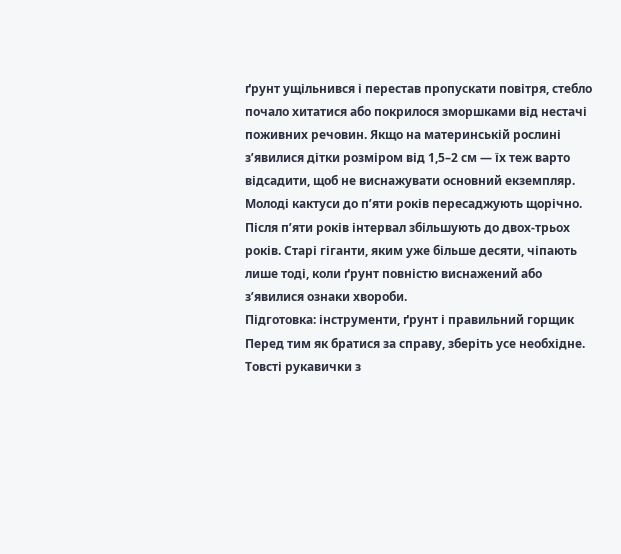ґрунт ущільнився і перестав пропускати повітря, стебло почало хитатися або покрилося зморшками від нестачі поживних речовин. Якщо на материнській рослині з’явилися дітки розміром від 1,5–2 см — їх теж варто відсадити, щоб не виснажувати основний екземпляр.
Молоді кактуси до п’яти років пересаджують щорічно. Після п’яти років інтервал збільшують до двох-трьох років. Старі гіганти, яким уже більше десяти, чіпають лише тоді, коли ґрунт повністю виснажений або з’явилися ознаки хвороби.
Підготовка: інструменти, ґрунт і правильний горщик
Перед тим як братися за справу, зберіть усе необхідне. Товсті рукавички з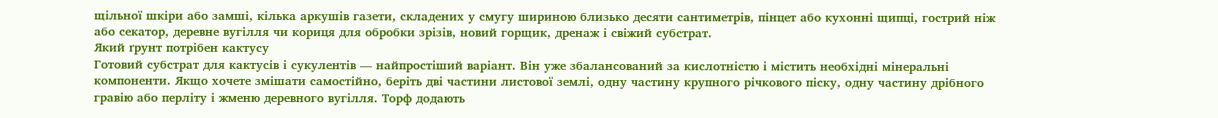щільної шкіри або замші, кілька аркушів газети, складених у смугу шириною близько десяти сантиметрів, пінцет або кухонні щипці, гострий ніж або секатор, деревне вугілля чи кориця для обробки зрізів, новий горщик, дренаж і свіжий субстрат.
Який ґрунт потрібен кактусу
Готовий субстрат для кактусів і сукулентів — найпростіший варіант. Він уже збалансований за кислотністю і містить необхідні мінеральні компоненти. Якщо хочете змішати самостійно, беріть дві частини листової землі, одну частину крупного річкового піску, одну частину дрібного гравію або перліту і жменю деревного вугілля. Торф додають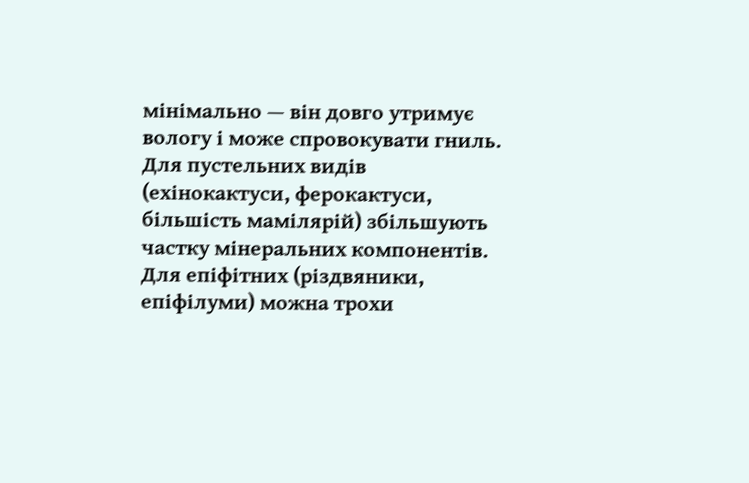мінімально — він довго утримує вологу і може спровокувати гниль.
Для пустельних видів (ехінокактуси, ферокактуси, більшість мамілярій) збільшують частку мінеральних компонентів. Для епіфітних (різдвяники, епіфілуми) можна трохи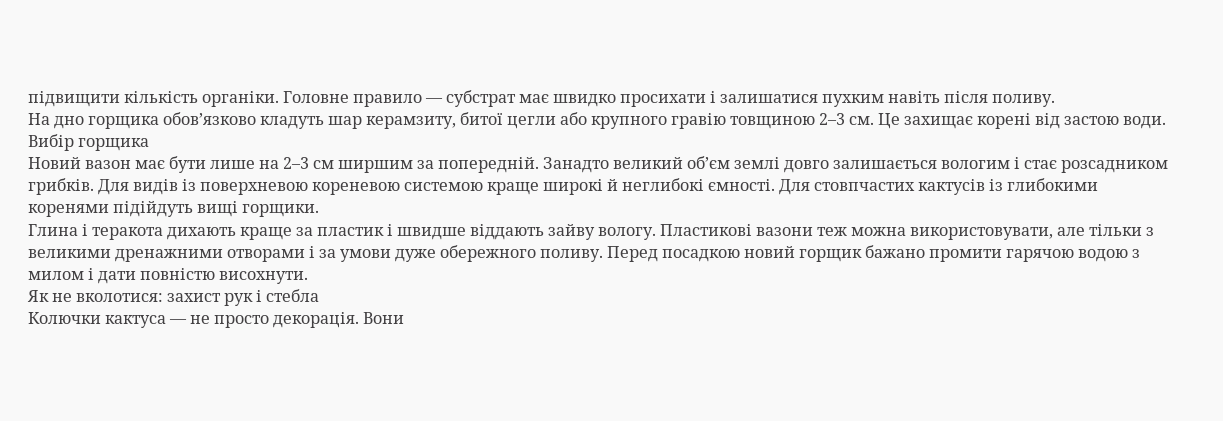підвищити кількість органіки. Головне правило — субстрат має швидко просихати і залишатися пухким навіть після поливу.
На дно горщика обов’язково кладуть шар керамзиту, битої цегли або крупного гравію товщиною 2–3 см. Це захищає корені від застою води.
Вибір горщика
Новий вазон має бути лише на 2–3 см ширшим за попередній. Занадто великий об’єм землі довго залишається вологим і стає розсадником грибків. Для видів із поверхневою кореневою системою краще широкі й неглибокі ємності. Для стовпчастих кактусів із глибокими коренями підійдуть вищі горщики.
Глина і теракота дихають краще за пластик і швидше віддають зайву вологу. Пластикові вазони теж можна використовувати, але тільки з великими дренажними отворами і за умови дуже обережного поливу. Перед посадкою новий горщик бажано промити гарячою водою з милом і дати повністю висохнути.
Як не вколотися: захист рук і стебла
Колючки кактуса — не просто декорація. Вони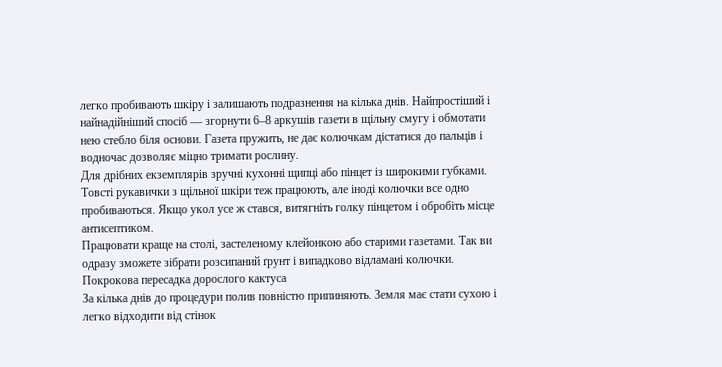легко пробивають шкіру і залишають подразнення на кілька днів. Найпростіший і найнадійніший спосіб — згорнути 6–8 аркушів газети в щільну смугу і обмотати нею стебло біля основи. Газета пружить, не дає колючкам дістатися до пальців і водночас дозволяє міцно тримати рослину.
Для дрібних екземплярів зручні кухонні щипці або пінцет із широкими губками. Товсті рукавички з щільної шкіри теж працюють, але іноді колючки все одно пробиваються. Якщо укол усе ж стався, витягніть голку пінцетом і обробіть місце антисептиком.
Працювати краще на столі, застеленому клейонкою або старими газетами. Так ви одразу зможете зібрати розсипаний ґрунт і випадково відламані колючки.
Покрокова пересадка дорослого кактуса
За кілька днів до процедури полив повністю припиняють. Земля має стати сухою і легко відходити від стінок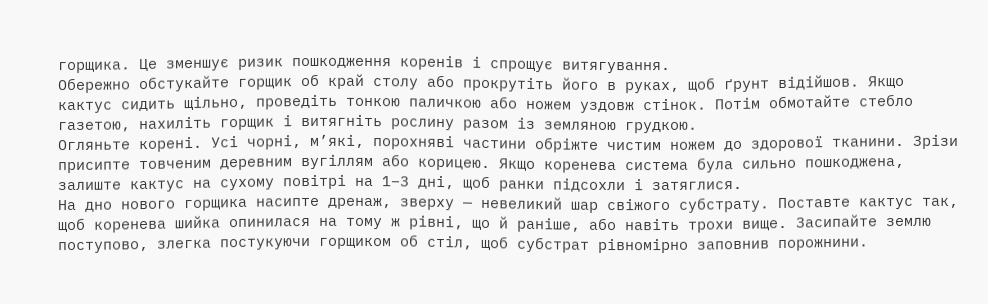горщика. Це зменшує ризик пошкодження коренів і спрощує витягування.
Обережно обстукайте горщик об край столу або прокрутіть його в руках, щоб ґрунт відійшов. Якщо кактус сидить щільно, проведіть тонкою паличкою або ножем уздовж стінок. Потім обмотайте стебло газетою, нахиліть горщик і витягніть рослину разом із земляною грудкою.
Огляньте корені. Усі чорні, м’які, порохняві частини обріжте чистим ножем до здорової тканини. Зрізи присипте товченим деревним вугіллям або корицею. Якщо коренева система була сильно пошкоджена, залиште кактус на сухому повітрі на 1–3 дні, щоб ранки підсохли і затяглися.
На дно нового горщика насипте дренаж, зверху — невеликий шар свіжого субстрату. Поставте кактус так, щоб коренева шийка опинилася на тому ж рівні, що й раніше, або навіть трохи вище. Засипайте землю поступово, злегка постукуючи горщиком об стіл, щоб субстрат рівномірно заповнив порожнини.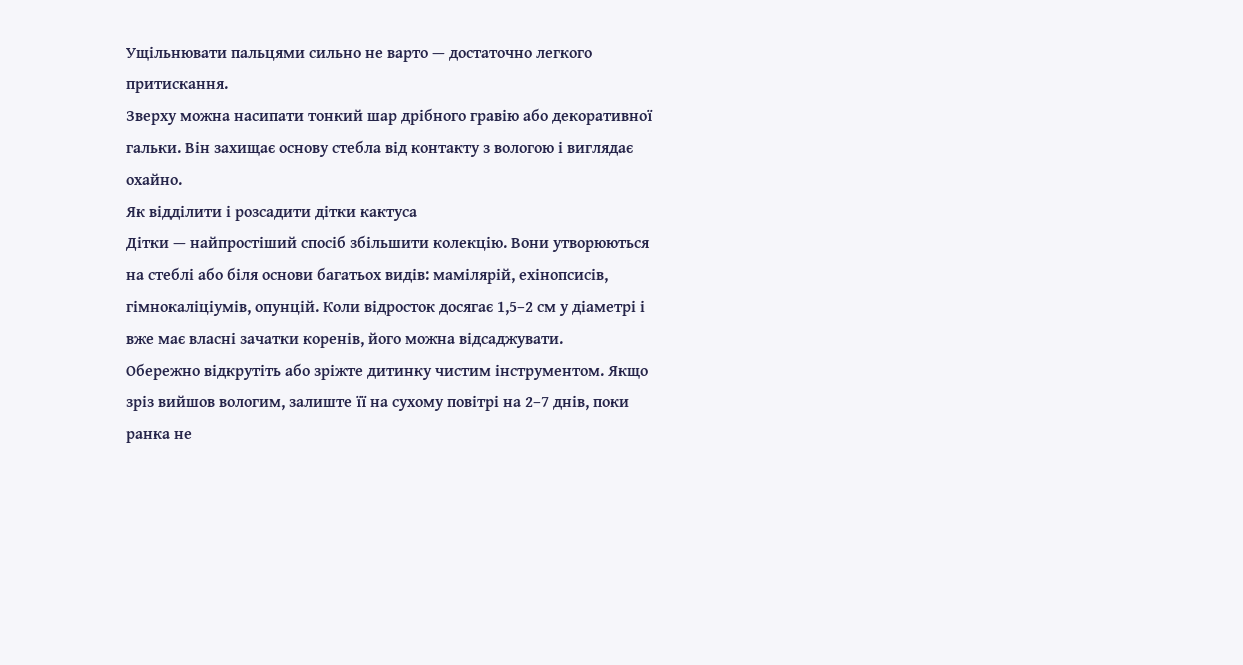Ущільнювати пальцями сильно не варто — достаточно легкого притискання.
Зверху можна насипати тонкий шар дрібного гравію або декоративної гальки. Він захищає основу стебла від контакту з вологою і виглядає охайно.
Як відділити і розсадити дітки кактуса
Дітки — найпростіший спосіб збільшити колекцію. Вони утворюються на стеблі або біля основи багатьох видів: мамілярій, ехінопсисів, гімнокаліціумів, опунцій. Коли відросток досягає 1,5–2 см у діаметрі і вже має власні зачатки коренів, його можна відсаджувати.
Обережно відкрутіть або зріжте дитинку чистим інструментом. Якщо зріз вийшов вологим, залиште її на сухому повітрі на 2–7 днів, поки ранка не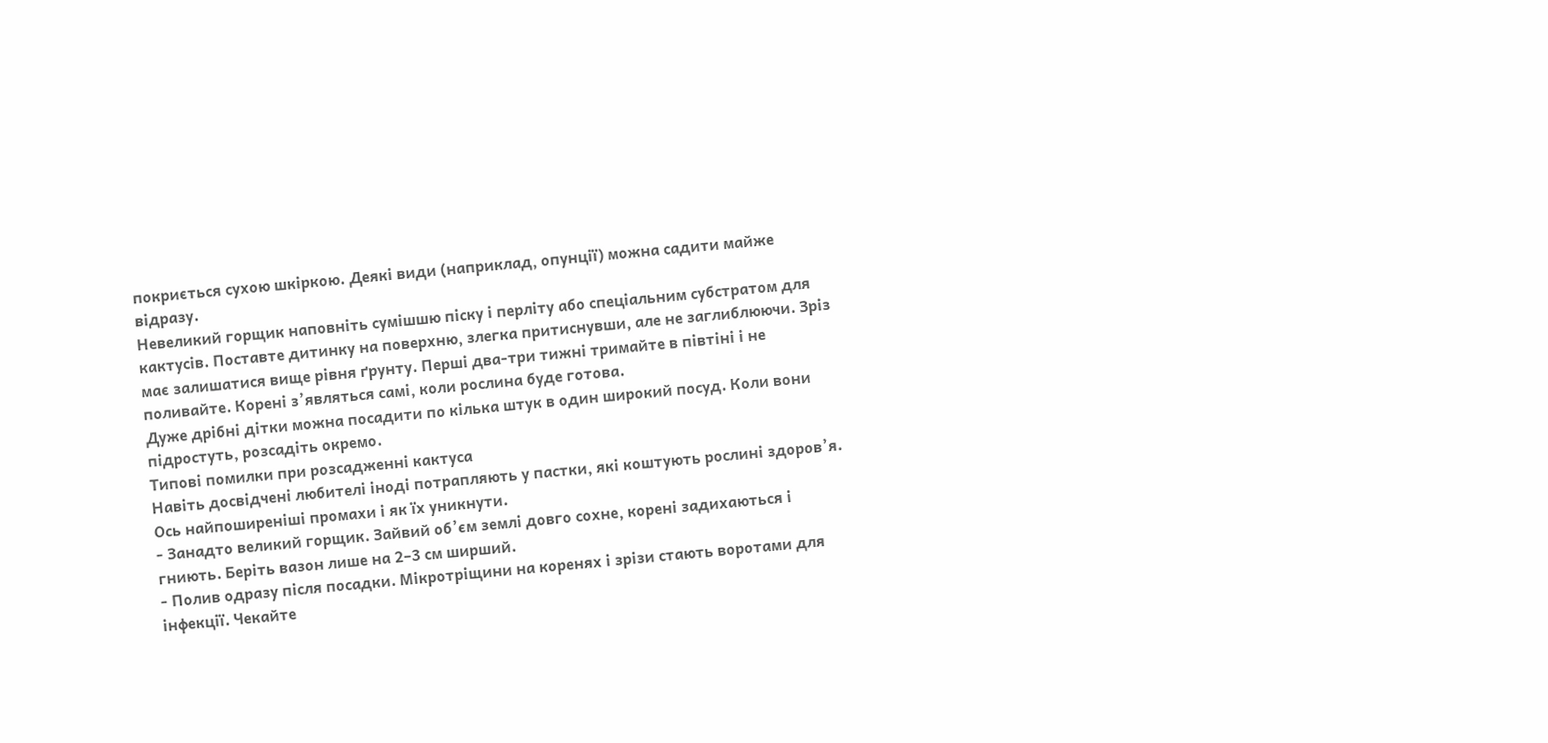покриється сухою шкіркою. Деякі види (наприклад, опунції) можна садити майже відразу.
Невеликий горщик наповніть сумішшю піску і перліту або спеціальним субстратом для кактусів. Поставте дитинку на поверхню, злегка притиснувши, але не заглиблюючи. Зріз має залишатися вище рівня ґрунту. Перші два-три тижні тримайте в півтіні і не поливайте. Корені з’являться самі, коли рослина буде готова.
Дуже дрібні дітки можна посадити по кілька штук в один широкий посуд. Коли вони підростуть, розсадіть окремо.
Типові помилки при розсадженні кактуса
Навіть досвідчені любителі іноді потрапляють у пастки, які коштують рослині здоров’я. Ось найпоширеніші промахи і як їх уникнути.
- Занадто великий горщик. Зайвий об’єм землі довго сохне, корені задихаються і гниють. Беріть вазон лише на 2–3 см ширший.
- Полив одразу після посадки. Мікротріщини на коренях і зрізи стають воротами для інфекції. Чекайте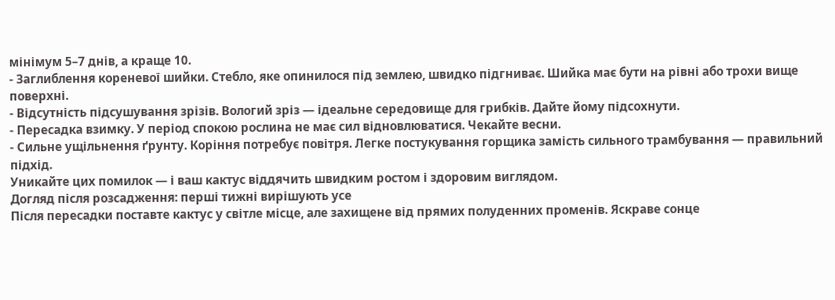мінімум 5–7 днів, а краще 10.
- Заглиблення кореневої шийки. Стебло, яке опинилося під землею, швидко підгниває. Шийка має бути на рівні або трохи вище поверхні.
- Відсутність підсушування зрізів. Вологий зріз — ідеальне середовище для грибків. Дайте йому підсохнути.
- Пересадка взимку. У період спокою рослина не має сил відновлюватися. Чекайте весни.
- Сильне ущільнення ґрунту. Коріння потребує повітря. Легке постукування горщика замість сильного трамбування — правильний підхід.
Уникайте цих помилок — і ваш кактус віддячить швидким ростом і здоровим виглядом.
Догляд після розсадження: перші тижні вирішують усе
Після пересадки поставте кактус у світле місце, але захищене від прямих полуденних променів. Яскраве сонце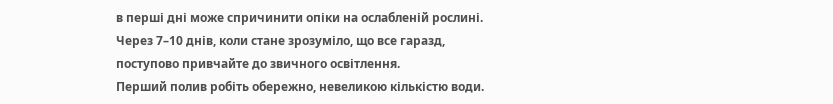в перші дні може спричинити опіки на ослабленій рослині. Через 7–10 днів, коли стане зрозуміло, що все гаразд, поступово привчайте до звичного освітлення.
Перший полив робіть обережно, невеликою кількістю води.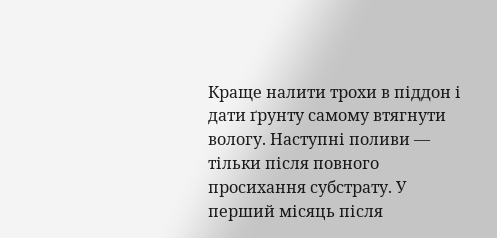Краще налити трохи в піддон і дати ґрунту самому втягнути вологу. Наступні поливи — тільки після повного просихання субстрату. У перший місяць після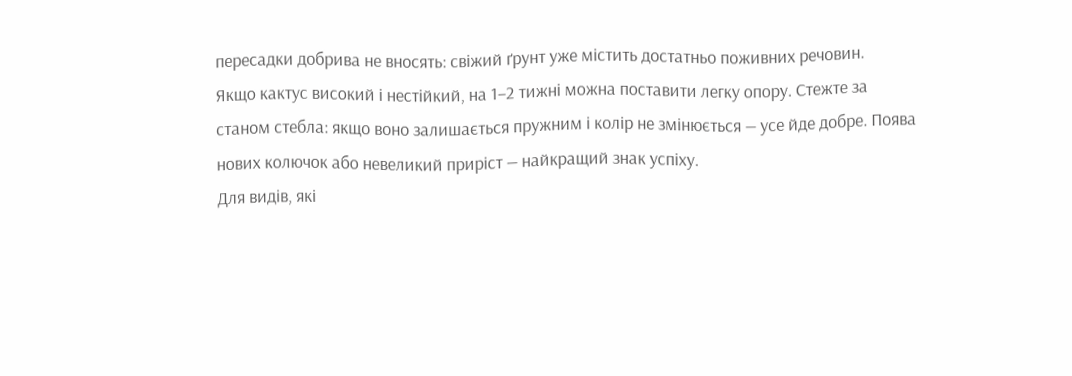пересадки добрива не вносять: свіжий ґрунт уже містить достатньо поживних речовин.
Якщо кактус високий і нестійкий, на 1–2 тижні можна поставити легку опору. Стежте за станом стебла: якщо воно залишається пружним і колір не змінюється — усе йде добре. Поява нових колючок або невеликий приріст — найкращий знак успіху.
Для видів, які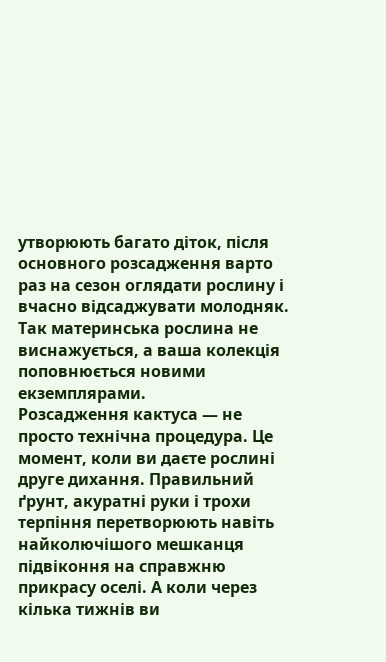утворюють багато діток, після основного розсадження варто раз на сезон оглядати рослину і вчасно відсаджувати молодняк. Так материнська рослина не виснажується, а ваша колекція поповнюється новими екземплярами.
Розсадження кактуса — не просто технічна процедура. Це момент, коли ви даєте рослині друге дихання. Правильний ґрунт, акуратні руки і трохи терпіння перетворюють навіть найколючішого мешканця підвіконня на справжню прикрасу оселі. А коли через кілька тижнів ви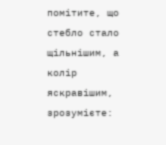помітите, що стебло стало щільнішим, а колір яскравішим, зрозумієте: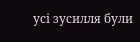усі зусилля були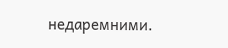недаремними.